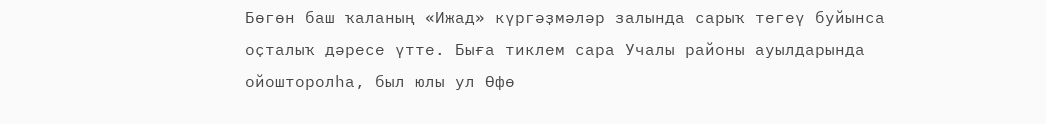Бөгөн баш ҡаланың «Ижад» күргәҙмәләр залында сарыҡ тегеү буйынса оҫталыҡ дәресе үтте. Быға тиклем сара Учалы районы ауылдарында ойошторолһа, был юлы ул Өфө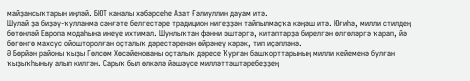майҙансыҡтарын иңләй. БЮТ каналы хәбәрсеһе Азат Ғәлиуллин дауам итә.
Шулай ҙа биҙәү-ҡулланма сәнғәте белгестәре традицион нигеҙҙән тайпылмаҫҡа кәңәш итә. Юғиһә, милли стилдең бөтөнләй Европа модаһына инеүе ихтимал. Шунлыҡтан фәнни эштәргә, китаптарҙа бирелгән өлгөләргә ҡарап, йә бөгөнгө махсус ойошторолған оҫталыҡ дәрестәренән өйрәнеү кәрәк, тип иҫәпләнә.
Ә Бөрйән районы ҡыҙы Гөлсөм Хөсәйенованы оҫталыҡ дәресе Ҡурған башҡорттарының милли кейеменә булған ҡыҙыҡһыныу алып килгән. Сарыҡ был өлкәлә йәшәүсе милләттәштәребеҙҙең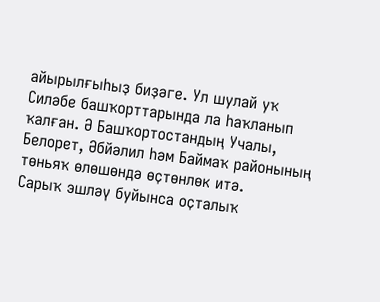айырылғыһыҙ биҙәге. Ул шулай уҡ Силәбе башҡорттарында ла һаҡланып ҡалған. Ә Башҡортостандың Учалы, Белорет, Әбйәлил һәм Баймаҡ районының төньяҡ өлөшөндә өҫтөнлөк итә.
Сарыҡ эшләү буйынса оҫталыҡ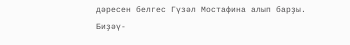дәресен белгес Гүзәл Мостафина алып барҙы. Биҙәү-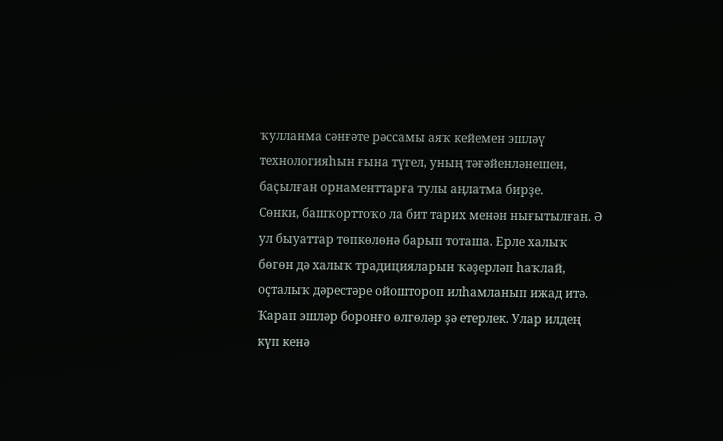ҡулланма сәнғәте рәссамы аяҡ кейемен эшләү технологияһын ғына түгел, уның тәғәйенләнешен, баҫылған орнаменттарға тулы аңлатма бирҙе.
Сөнки, башҡорттоҡо ла бит тарих менән нығытылған. Ә ул быуаттар төпкөлөнә барып тоташа. Ерле халыҡ бөгөн дә халыҡ традицияларын ҡәҙерләп һаҡлай, оҫталыҡ дәрестәре ойоштороп илһамланып ижад итә. Ҡарап эшләр боронғо өлгөләр ҙә етерлек. Улар илдең күп кенә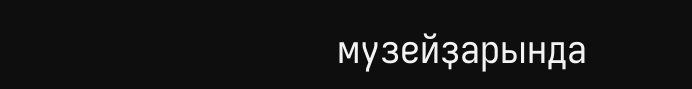музейҙарында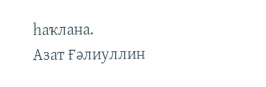һаҡлана.
Азат Ғәлиуллин